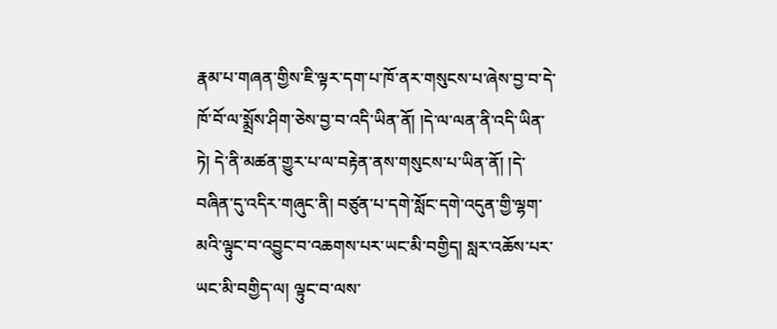རྣམ་པ་གཞན་གྱིས་ཇི་ལྟར་དག་པ་ཁོ་ནར་གསུངས་པ་ཞེས་བྱ་བ་དེ་ཁོ་བོ་ལ་སྨྲོས་ཤིག་ཅེས་བྱ་བ་འདི་ཡིན་ནོ། །དེ་ལ་ལན་ནི་འདི་ཡིན་ཏེ། དེ་ནི་མཚན་གྱུར་པ་ལ་བརྟེན་ནས་གསུངས་པ་ཡིན་ནོ། །དེ་བཞིན་དུ་འདིར་གཞུང་ནི། བཙུན་པ་དགེ་སློང་དགེ་འདུན་གྱི་ལྷག་མའི་ལྟུང་བ་འབྱུང་བ་འཆགས་པར་ཡང་མི་བགྱིད། སླར་འཆོས་པར་ཡང་མི་བགྱིད་ལ། ལྟུང་བ་ལས་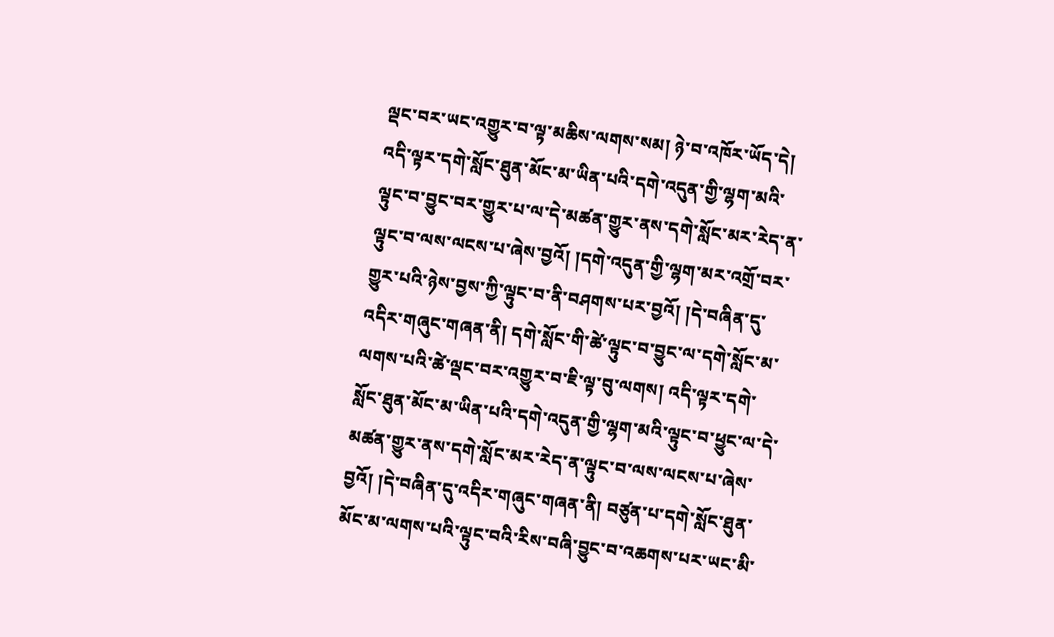ལྡང་བར་ཡང་འགྱུར་བ་ལྟ་མཆིས་ལགས་སམ། ཉེ་བ་འཁོར་ཡོད་དེ། འདི་ལྟར་དགེ་སློང་ཐུན་མོང་མ་ཡིན་པའི་དགེ་འདུན་གྱི་ལྷག་མའི་ལྟུང་བ་བྱུང་བར་གྱུར་པ་ལ་དེ་མཚན་གྱུར་ནས་དགེ་སློང་མར་རེད་ན་ལྟུང་བ་ལས་ལངས་པ་ཞེས་བྱའོ། །དགེ་འདུན་གྱི་ལྷག་མར་འགྲོ་བར་གྱུར་པའི་ཉེས་བྱས་ཀྱི་ལྟུང་བ་ནི་བཤགས་པར་བྱའོ། །དེ་བཞིན་དུ་འདིར་གཞུང་གཞན་ནི། དགེ་སློང་གི་ཚེ་ལྟུང་བ་བྱུང་ལ་དགེ་སློང་མ་ལགས་པའི་ཚེ་ལྡང་བར་འགྱུར་བ་ཇི་ལྟ་བུ་ལགས། འདི་ལྟར་དགེ་སློང་ཐུན་མོང་མ་ཡིན་པའི་དགེ་འདུན་གྱི་ལྷག་མའི་ལྟུང་བ་ཕྱུང་ལ་དེ་མཚན་གྱུར་ནས་དགེ་སློང་མར་རེད་ན་ལྟུང་བ་ལས་ལངས་པ་ཞེས་བྱའོ། །དེ་བཞིན་དུ་འདིར་གཞུང་གཞན་ནི། བཙུན་པ་དགེ་སློང་ཐུན་མོང་མ་ལགས་པའི་ལྟུང་བའི་རིས་བཞི་བྱུང་བ་འཆགས་པར་ཡང་མི་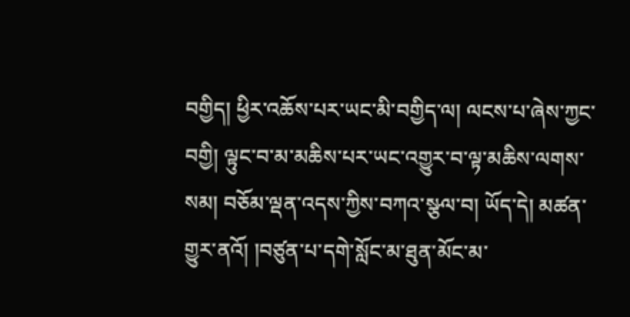བགྱིད། ཕྱིར་འཆོས་པར་ཡང་མི་བགྱིད་ལ། ལངས་པ་ཞེས་ཀྱང་བགྱི། ལྟུང་བ་མ་མཆིས་པར་ཡང་འགྱུར་བ་ལྟ་མཆིས་ལགས་སམ། བཅོམ་ལྡན་འདས་ཀྱིས་བཀའ་སྩལ་བ། ཡོད་དེ། མཚན་གྱུར་ནའོ། །བཙུན་པ་དགེ་སློང་མ་ཐུན་མོང་མ་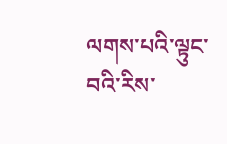ལགས་པའི་ལྟུང་བའི་རིས་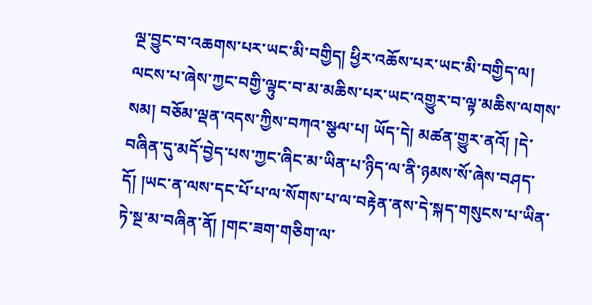ལྔ་བྱུང་བ་འཆགས་པར་ཡང་མི་བགྱིད། ཕྱིར་འཆོས་པར་ཡང་མི་བགྱིད་ལ། ལངས་པ་ཞེས་ཀྱང་བགྱི་ལྟུང་བ་མ་མཆིས་པར་ཡང་འགྱུར་བ་ལྟ་མཆིས་ལགས་སམ། བཅོམ་ལྡན་འདས་ཀྱིས་བཀའ་སྩལ་པ། ཡོད་དེ། མཚན་གྱུར་ནའོ། །དེ་བཞིན་དུ་མདོ་བྱེད་པས་ཀྱང་ཞིང་མ་ཡིན་པ་ཉིད་ལ་ནི་ཉམས་སོ་ཞེས་བཤད་དོ། །ཡང་ན་ལས་དང་པོ་པ་ལ་སོགས་པ་ལ་བརྟེན་ནས་དེ་སྐད་གསུངས་པ་ཡིན་ཏེ་སྔ་མ་བཞིན་ནོ། །གང་ཟག་གཅིག་ལ་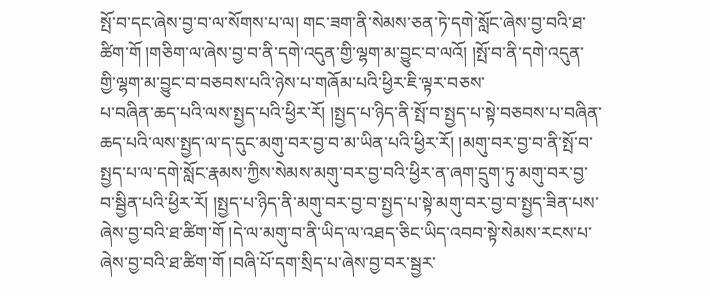སྤོ་བ་དང་ཞེས་བྱ་བ་ལ་སོགས་པ་ལ། གང་ཟག་ནི་སེམས་ཅན་ཏེ་དགེ་སློང་ཞེས་བྱ་བའི་ཐ་ཚིག་གོ །གཅིག་ལ་ཞེས་བྱ་བ་ནི་དགེ་འདུན་གྱི་ལྷག་མ་བྱུང་བ་ལའོ། །སྤོ་བ་ནི་དགེ་འདུན་གྱི་ལྷག་མ་བྱུང་བ་བཅབས་པའི་ཉེས་པ་གཞོམ་པའི་ཕྱིར་ཇི་ལྟར་བཅས་
པ་བཞིན་ཆད་པའི་ལས་སྤྱད་པའི་ཕྱིར་རོ། །སྤྱད་པ་ཉིད་ནི་སྤོ་བ་སྤྱད་པ་སྟེ་བཅབས་པ་བཞིན་ཆད་པའི་ལས་སྤྱད་ལ་ད་དུང་མགུ་བར་བྱ་བ་མ་ཡིན་པའི་ཕྱིར་རོ། །མགུ་བར་བྱ་བ་ནི་སྤོ་བ་སྤྱད་པ་ལ་དགེ་སློང་རྣམས་ཀྱིས་སེམས་མགུ་བར་བྱ་བའི་ཕྱིར་ན་ཞག་དྲུག་ཏུ་མགུ་བར་བྱ་བ་སྦྱིན་པའི་ཕྱིར་རོ། །སྤྱད་པ་ཉིད་ནི་མགུ་བར་བྱ་བ་སྤྱད་པ་སྟེ་མགུ་བར་བྱ་བ་སྤྱད་ཟིན་པས་ཞེས་བྱ་བའི་ཐ་ཚིག་གོ །དེ་ལ་མགུ་བ་ནི་ཡིད་ལ་འཐད་ཅིང་ཡིད་འབབ་སྟེ་སེམས་རངས་པ་ཞེས་བྱ་བའི་ཐ་ཚིག་གོ །བཞི་པོ་དག་སྲིད་པ་ཞེས་བྱ་བར་སྦྱར་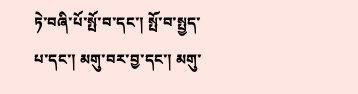ཏེ་བཞི་པོ་སྤོ་བ་དང་། སྤོ་བ་སྤྱད་པ་དང་། མགུ་བར་བྱ་དང་། མགུ་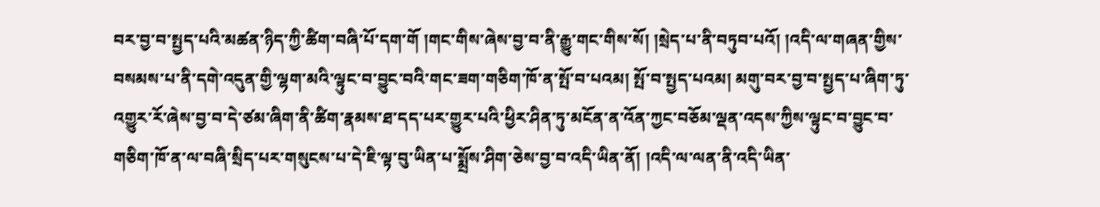བར་བྱ་བ་སྤྱད་པའི་མཚན་ཉིད་ཀྱི་ཚིག་བཞི་པོ་དག་གོ །གང་གིས་ཞེས་བྱ་བ་ནི་རྒྱུ་གང་གིས་སོ། །སྲེད་པ་ནི་བཏུབ་པའོ། །འདི་ལ་གཞན་གྱིས་བསམས་པ་ནི་དགེ་འདུན་གྱི་ལྷག་མའི་ལྟུང་བ་བྱུང་བའི་གང་ཟག་གཅིག་ཁོ་ན་སྤོ་བ་པའམ། སྤོ་བ་སྤྱད་པའམ། མགུ་བར་བྱ་བ་སྤྱད་པ་ཞིག་ཏུ་འགྱུར་རོ་ཞེས་བྱ་བ་དེ་ཙམ་ཞིག་ནི་ཚིག་རྣམས་ཐ་དད་པར་གྱུར་པའི་ཕྱིར་ཤིན་ཏུ་མངོན་ན་འོན་ཀྱང་བཅོམ་ལྡན་འདས་ཀྱིས་ལྟུང་བ་བྱུང་བ་གཅིག་ཁོ་ན་ལ་བཞི་སྲིད་པར་གསུངས་པ་དེ་ཇི་ལྟ་བུ་ཡིན་པ་སྨྲོས་ཤིག་ཅེས་བྱ་བ་འདི་ཡིན་ནོ། །འདི་ལ་ལན་ནི་འདི་ཡིན་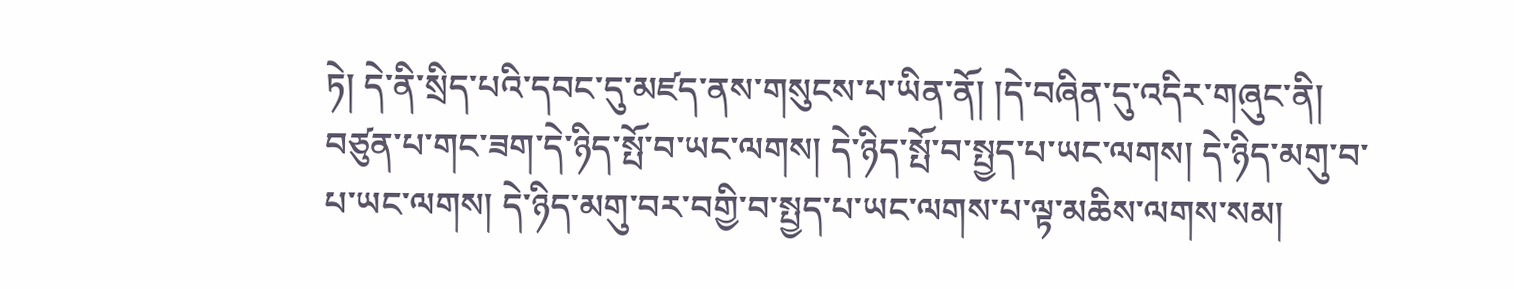ཏེ། དེ་ནི་སྲིད་པའི་དབང་དུ་མཛད་ནས་གསུངས་པ་ཡིན་ནོ། །དེ་བཞིན་དུ་འདིར་གཞུང་ནི། བཙུན་པ་གང་ཟག་དེ་ཉིད་སྤོ་བ་ཡང་ལགས། དེ་ཉིད་སྤོ་བ་སྤྱད་པ་ཡང་ལགས། དེ་ཉིད་མགུ་བ་པ་ཡང་ལགས། དེ་ཉིད་མགུ་བར་བགྱི་བ་སྤྱད་པ་ཡང་ལགས་པ་ལྟ་མཆིས་ལགས་སམ།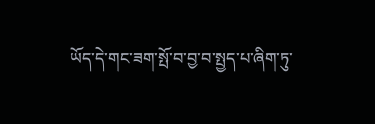ཡོད་དེ་གང་ཟག་སྤོ་བ་བྱ་བ་སྤྱད་པ་ཞིག་ཏུ་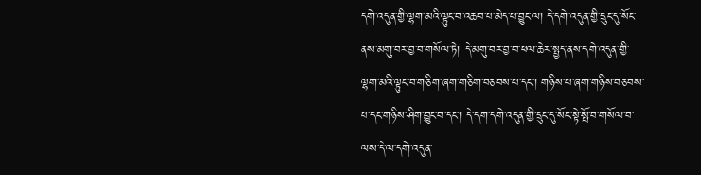དགེ་འདུན་གྱི་ལྷག་མའི་ལྟུང་བ་འཆབ་པ་མེད་པ་བྱུང་ལ། དེ་དགེ་འདུན་གྱི་དྲུང་དུ་སོང་ནས་མགུ་བར་བྱ་བ་གསོལ་ཏེ། དེ་མགུ་བར་བྱ་བ་ཕལ་ཆེར་སྤྱད་ནས་དགེ་འདུན་གྱི་ལྷག་མའི་ལྟུང་བ་གཅིག་ཞག་གཅིག་བཅབས་པ་དང་། གཉིས་པ་ཞག་གཉིས་བཅབས་པ་དང་གཉིས་ཤིག་བྱུང་བ་དང་། དེ་དག་དགེ་འདུན་གྱི་དྲུང་དུ་སོང་སྟེ་སྤོ་བ་གསོལ་བ་ལས་དེ་ལ་དགེ་འདུན་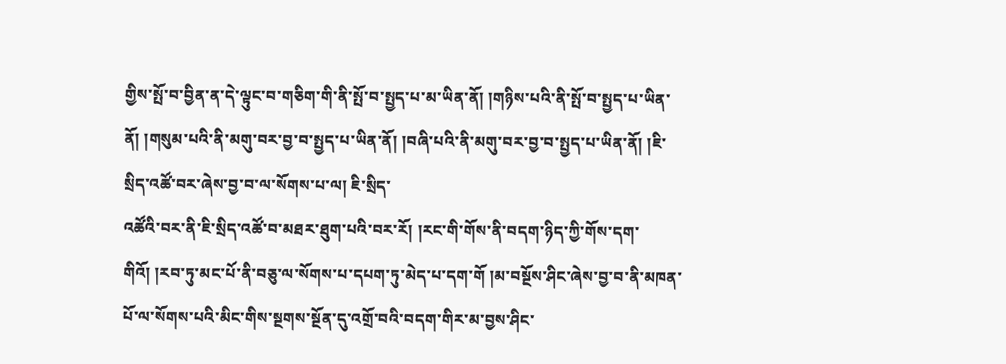གྱིས་སྤོ་བ་བྱིན་ན་དེ་ལྟུང་བ་གཅིག་གི་ནི་སྤོ་བ་སྤྱད་པ་མ་ཡིན་ནོ། །གཉིས་པའི་ནི་སྤོ་བ་སྤྱད་པ་ཡིན་ནོ། །གསུམ་པའི་ནི་མགུ་བར་བྱ་བ་སྤྱད་པ་ཡིན་ནོ། །བཞི་པའི་ནི་མགུ་བར་བྱ་བ་སྤྱད་པ་ཡིན་ནོ། །ཇི་སྲིད་འཚོ་བར་ཞེས་བྱ་བ་ལ་སོགས་པ་ལ། ཇི་སྲིད་
འཚོའི་བར་ནི་ཇི་སྲིད་འཚོ་བ་མཐར་ཐུག་པའི་བར་རོ། །རང་གི་གོས་ནི་བདག་ཉིད་ཀྱི་གོས་དག་གིའོ། །རབ་ཏུ་མང་པོ་ནི་བཅུ་ལ་སོགས་པ་དཔག་ཏུ་མེད་པ་དག་གོ །མ་བསྔོས་ཤིང་ཞེས་བྱ་བ་ནི་མཁན་པོ་ལ་སོགས་པའི་མིང་གིས་སྔགས་སྔོན་དུ་འགྲོ་བའི་བདག་གིར་མ་བྱས་ཤིང་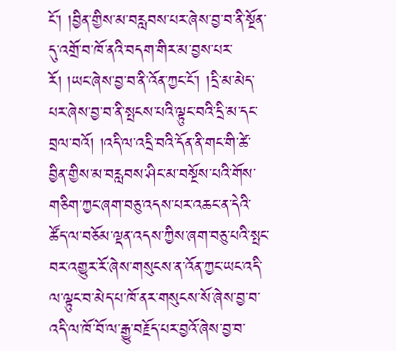ངོ་། །བྱིན་གྱིས་མ་བརླབས་པར་ཞེས་བྱ་བ་ནི་སྔོན་དུ་འགྲོ་བ་ཁོ་ནའི་བདག་གིར་མ་བྱས་པར་རོ། །ཡང་ཞེས་བྱ་བ་ནི་འོན་ཀྱང་ངོ་། །དྲི་མ་མེད་པར་ཞེས་བྱ་བ་ནི་སྤངས་པའི་ལྟུང་བའི་དྲི་མ་དང་བྲལ་བའོ། །འདི་ལ་འདྲི་བའི་དོན་ནི་གང་གི་ཚེ་བྱིན་གྱིས་མ་བརླབས་ཤིང་མ་བསྔོས་པའི་གོས་གཅིག་ཀྱང་ཞག་བཅུ་འདས་པར་འཆང་ན་དེའི་ཚོད་ལ་བཅོམ་ལྡན་འདས་ཀྱིས་ཞག་བཅུ་པའི་སྤང་བར་འགྱུར་རོ་ཞེས་གསུངས་ན་འོན་ཀྱང་ཡང་འདི་ལ་ལྟུང་བ་མེད་པ་ཁོ་ནར་གསུངས་སོ་ཞེས་བྱ་བ་འདི་ལ་ཁོ་བོ་ལ་རྒྱུ་བརྗོད་པར་བྱའོ་ཞེས་བྱ་བ་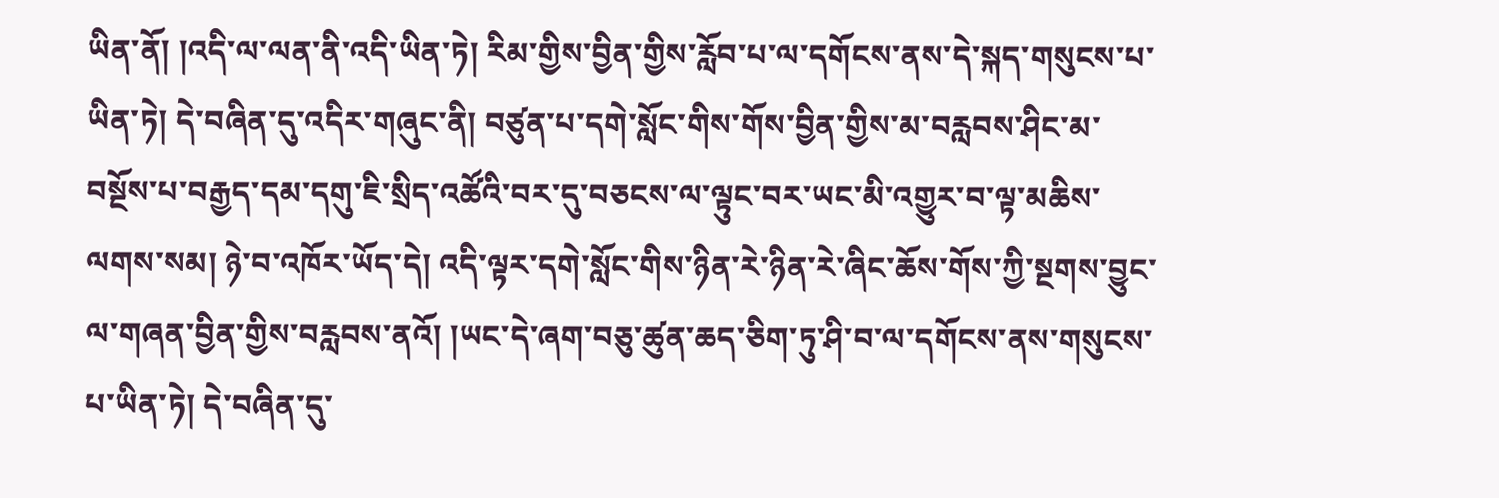ཡིན་ནོ། །འདི་ལ་ལན་ནི་འདི་ཡིན་ཏེ། རིམ་གྱིས་བྱིན་གྱིས་རློབ་པ་ལ་དགོངས་ནས་དེ་སྐད་གསུངས་པ་ཡིན་ཏེ། དེ་བཞིན་དུ་འདིར་གཞུང་ནི། བཙུན་པ་དགེ་སློང་གིས་གོས་བྱིན་གྱིས་མ་བརླབས་ཤིང་མ་བསྔོས་པ་བརྒྱད་དམ་དགུ་ཇི་སྲིད་འཚོའི་བར་དུ་བཅངས་ལ་ལྟུང་བར་ཡང་མི་འགྱུར་བ་ལྟ་མཆིས་ལགས་སམ། ཉེ་བ་འཁོར་ཡོད་དེ། འདི་ལྟར་དགེ་སློང་གིས་ཉིན་རེ་ཉིན་རེ་ཞིང་ཆོས་གོས་ཀྱི་སྔགས་བྱུང་ལ་གཞན་བྱིན་གྱིས་བརླབས་ནའོ། །ཡང་དེ་ཞག་བཅུ་ཚུན་ཆད་ཅིག་ཏུ་ཤི་བ་ལ་དགོངས་ནས་གསུངས་པ་ཡིན་ཏེ། དེ་བཞིན་དུ་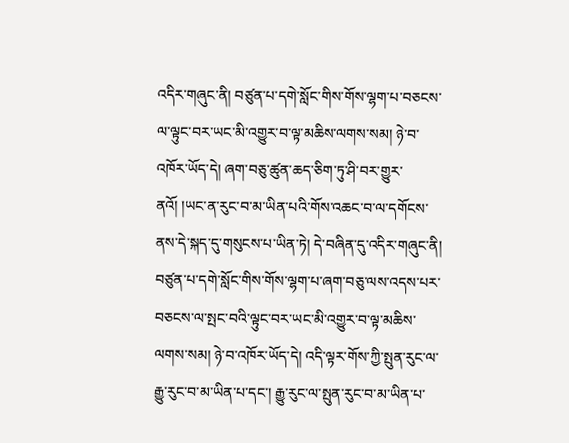འདིར་གཞུང་ནི། བཙུན་པ་དགེ་སློང་གིས་གོས་ལྷག་པ་བཅངས་ལ་ལྟུང་བར་ཡང་མི་འགྱུར་བ་ལྟ་མཆིས་ལགས་སམ། ཉེ་བ་འཁོར་ཡོད་དེ། ཞག་བཅུ་ཚུན་ཆད་ཅིག་ཏུ་ཤི་བར་གྱུར་ནའོ། །ཡང་ན་རུང་བ་མ་ཡིན་པའི་གོས་འཆང་བ་ལ་དགོངས་ནས་དེ་སྐད་དུ་གསུངས་པ་ཡིན་ཏེ། དེ་བཞིན་དུ་འདིར་གཞུང་ནི། བཙུན་པ་དགེ་སློང་གིས་གོས་ལྷག་པ་ཞག་བཅུ་ལས་འདས་པར་བཅངས་ལ་སྤང་བའི་ལྟུང་བར་ཡང་མི་འགྱུར་བ་ལྟ་མཆིས་ལགས་སམ། ཉེ་བ་འཁོར་ཡོད་དེ། འདི་ལྟར་གོས་ཀྱི་སྤུན་རུང་ལ་རྒྱུ་རུང་བ་མ་ཡིན་པ་དང་། རྒྱུ་རུང་ལ་སྤུན་རུང་བ་མ་ཡིན་པ་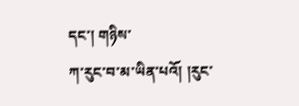དང་། གཉིས་
ཀ་རུང་བ་མ་ཡིན་པའོ། །རུང་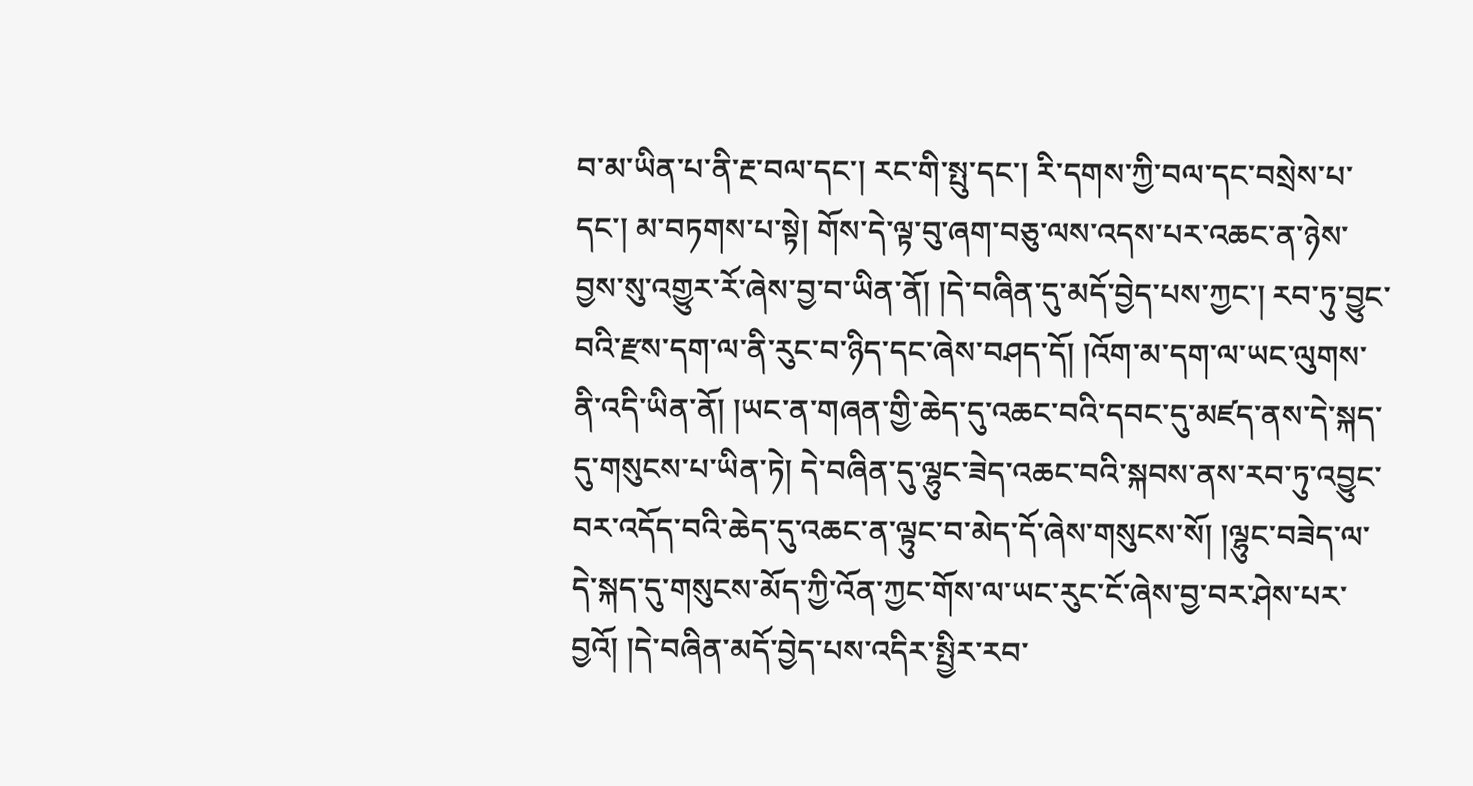བ་མ་ཡིན་པ་ནི་རྔ་བལ་དང་། རང་གི་སྤུ་དང་། རི་དགས་ཀྱི་བལ་དང་བསྲེས་པ་དང་། མ་བཏགས་པ་སྟེ། གོས་དེ་ལྟ་བུ་ཞག་བཅུ་ལས་འདས་པར་འཆང་ན་ཉེས་བྱས་སུ་འགྱུར་རོ་ཞེས་བྱ་བ་ཡིན་ནོ། །དེ་བཞིན་དུ་མདོ་བྱེད་པས་ཀྱང་། རབ་ཏུ་བྱུང་བའི་རྫས་དག་ལ་ནི་རུང་བ་ཉིད་དང་ཞེས་བཤད་དོ། །འོག་མ་དག་ལ་ཡང་ལུགས་ནི་འདི་ཡིན་ནོ། །ཡང་ན་གཞན་གྱི་ཆེད་དུ་འཆང་བའི་དབང་དུ་མཛད་ནས་དེ་སྐད་དུ་གསུངས་པ་ཡིན་ཏེ། དེ་བཞིན་དུ་ལྷུང་ཟེད་འཆང་བའི་སྐབས་ནས་རབ་ཏུ་འབྱུང་བར་འདོད་བའི་ཆེད་དུ་འཆང་ན་ལྟུང་བ་མེད་དོ་ཞེས་གསུངས་སོ། །ལྷུང་བཟེད་ལ་དེ་སྐད་དུ་གསུངས་མོད་ཀྱི་འོན་ཀྱང་གོས་ལ་ཡང་རུང་ངོ་ཞེས་བྱ་བར་ཤེས་པར་བྱའོ། །དེ་བཞིན་མདོ་བྱེད་པས་འདིར་སྤྱིར་རབ་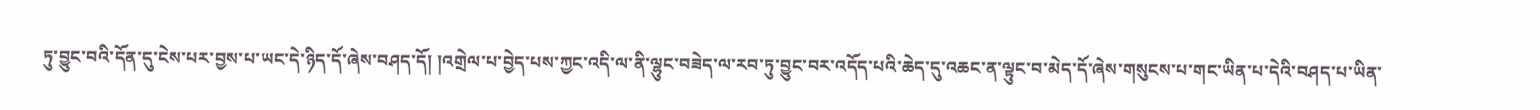ཏུ་བྱུང་བའི་དོན་དུ་ངེས་པར་བྱས་པ་ཡང་དེ་ཉིད་དོ་ཞེས་བཤད་དོ། །འགྲེལ་པ་བྱེད་པས་ཀྱང་འདི་ལ་ནི་ལྷུང་བཟེད་ལ་རབ་ཏུ་བྱུང་བར་འདོད་པའི་ཆེད་དུ་འཆང་ན་ལྟུང་བ་མེད་དོ་ཞེས་གསུངས་པ་གང་ཡིན་པ་དེའི་བཤད་པ་ཡིན་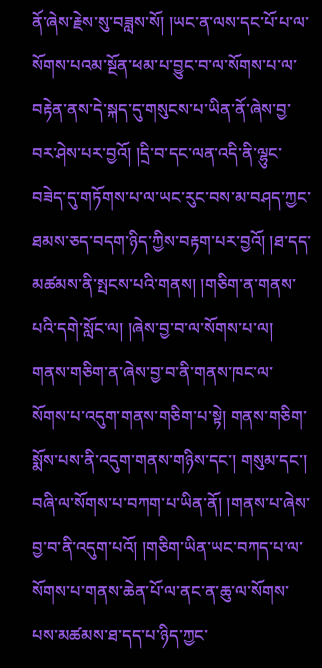ནོ་ཞེས་རྗེས་སུ་བཟླས་སོ། །ཡང་ན་ལས་དང་པོ་པ་ལ་སོགས་པའམ་སྔོན་ཕམ་པ་བྱུང་བ་ལ་སོགས་པ་ལ་བརྟེན་ནས་དེ་སྐད་དུ་གསུངས་པ་ཡིན་ནོ་ཞེས་བྱ་བར་ཤེས་པར་བྱའོ། །དྲི་བ་དང་ལན་འདི་ནི་ལྷུང་བཟེད་དུ་གཏོགས་པ་ལ་ཡང་རུང་བས་མ་བཤད་ཀྱང་ཐམས་ཅད་བདག་ཉིད་ཀྱིས་བརྟག་པར་བྱའོ། །ཐ་དད་མཚམས་ནི་སྤངས་པའི་གནས། །གཅིག་ན་གནས་པའི་དགེ་སློང་ལ། །ཞེས་བྱ་བ་ལ་སོགས་པ་ལ། གནས་གཅིག་ན་ཞེས་བྱ་བ་ནི་གནས་ཁང་ལ་སོགས་པ་འདུག་གནས་གཅིག་པ་སྟེ། གནས་གཅིག་སྨོས་པས་ནི་འདུག་གནས་གཉིས་དང་། གསུམ་དང་། བཞི་ལ་སོགས་པ་བཀག་པ་ཡིན་ནོ། །གནས་པ་ཞེས་བྱ་བ་ནི་འདུག་པའོ། །གཅིག་ཡིན་ཡང་བཀད་པ་ལ་སོགས་པ་གནས་ཆེན་པོ་ལ་ནང་ན་ཆུ་ལ་སོགས་པས་མཚམས་ཐ་དད་པ་ཉིད་ཀྱང་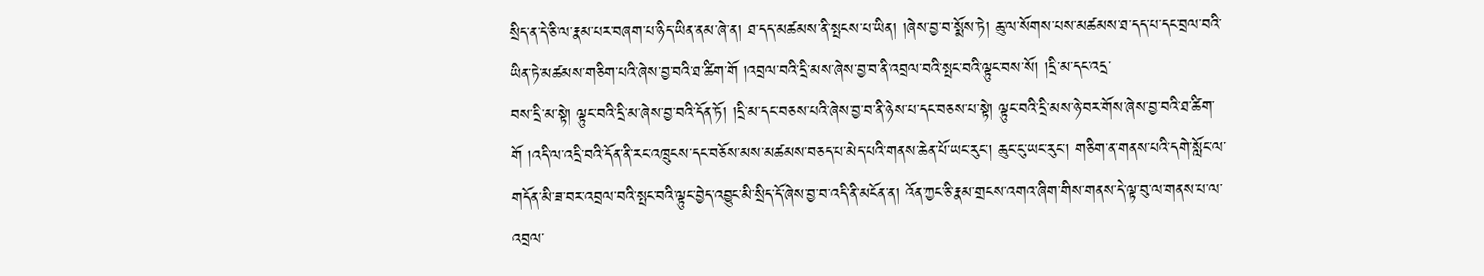སྲིད་ན་དེ་ཅི་ལ་རྣམ་པར་བཞག་པ་ཉིད་ཡིན་ནམ་ཞེ་ན། ཐ་དད་མཚམས་ནི་སྤངས་པ་ཡིན། །ཞེས་བྱ་བ་སྨོས་ཏེ། ཆུ་ལ་སོགས་པས་མཚམས་ཐ་དད་པ་དང་བྲལ་བའི་ཡིན་ཏེ་མཚམས་གཅིག་པའི་ཞེས་བྱ་བའི་ཐ་ཚིག་གོ །འབྲལ་བའི་དྲི་མས་ཞེས་བྱ་བ་ནི་འབྲལ་བའི་སྤང་བའི་ལྟུང་བས་སོ། །དྲི་མ་དང་འདྲ་
བས་དྲི་མ་སྟེ། ལྟུང་བའི་དྲི་མ་ཞེས་བྱ་བའི་དོན་ཏོ། །དྲི་མ་དང་བཅས་པའི་ཞེས་བྱ་བ་ནི་ཉེས་པ་དང་བཅས་པ་སྟེ། ལྟུང་བའི་དྲི་མས་ཉེ་བར་གོས་ཞེས་བྱ་བའི་ཐ་ཚིག་གོ །འདི་ལ་འདྲི་བའི་དོན་ནི་རང་འཁྲུངས་དང་བཅོས་མས་མཚམས་བཅད་པ་མེད་པའི་གནས་ཆེན་པོ་ཡང་རུང་། ཆུང་ངུ་ཡང་རུང་། གཅིག་ན་གནས་པའི་དགེ་སློང་ལ་གདོན་མི་ཟ་བར་འབྲལ་བའི་སྤང་བའི་ལྟུང་བྱེད་འབྱུང་མི་སྲིད་དོ་ཞེས་བྱ་བ་འདི་ནི་མངོན་ན། འོན་ཀྱང་ཅི་རྣམ་གྲངས་འགའ་ཞིག་གིས་གནས་དེ་ལྟ་བུ་ལ་གནས་པ་ལ་འབྲལ་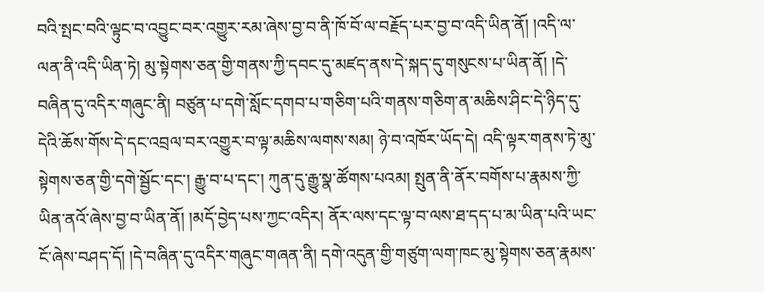བའི་སྤང་བའི་ལྟུང་བ་འབྱུང་བར་འགྱུར་རམ་ཞེས་བྱ་བ་ནི་ཁོ་བོ་ལ་བརྗོད་པར་བྱ་བ་འདི་ཡིན་ནོ། །འདི་ལ་ལན་ནི་འདི་ཡིན་ཏེ། མུ་སྟེགས་ཅན་གྱི་གནས་ཀྱི་དབང་དུ་མཛད་ནས་དེ་སྐད་དུ་གསུངས་པ་ཡིན་ནོ། །དེ་བཞིན་དུ་འདིར་གཞུང་ནི། བཙུན་པ་དགེ་སློང་དགབ་པ་གཅིག་པའི་གནས་གཅིག་ན་མཆིས་ཤིང་དེ་ཉིད་དུ་དེའི་ཆོས་གོས་དེ་དང་འབྲལ་བར་འགྱུར་བ་ལྟ་མཆིས་ལགས་སམ། ཉེ་བ་འཁོར་ཡོད་དེ། འདི་ལྟར་གནས་ཏེ་མུ་སྟེགས་ཅན་གྱི་དགེ་སྦྱོང་དང་། རྒྱུ་བ་པ་དང་། ཀུན་དུ་རྒྱུ་སྣ་ཚོགས་པའམ། སྤུན་ནི་ནོར་བགོས་པ་རྣམས་ཀྱི་ཡིན་ནའོ་ཞེས་བྱ་བ་ཡིན་ནོ། །མདོ་བྱེད་པས་ཀྱང་འདིར། ནོར་ལས་དང་ལྟ་བ་ལས་ཐ་དད་པ་མ་ཡིན་པའི་ཡང་ངོ་ཞེས་བཤད་དོ། །དེ་བཞིན་དུ་འདིར་གཞུང་གཞན་ནི། དགེ་འདུན་གྱི་གཙུག་ལག་ཁང་མུ་སྟེགས་ཅན་རྣམས་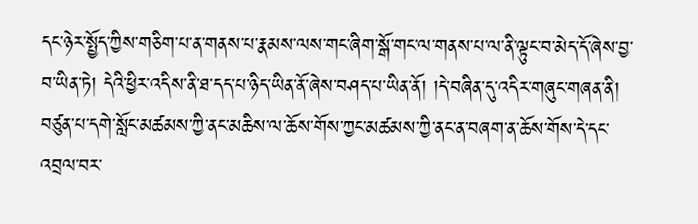དང་ཉེར་སྤྱོད་ཀྱིས་གཅིག་པ་ན་གནས་པ་རྣམས་ལས་གང་ཞིག་སྒོ་གང་ལ་གནས་པ་ལ་ནི་ལྟུང་བ་མེད་དོ་ཞེས་བྱ་བ་ཡིན་ཏེ། དེའི་ཕྱིར་འདིས་ནི་ཐ་དད་པ་ཉིད་ཡིན་ནོ་ཞེས་བཤད་པ་ཡིན་ནོ། །དེ་བཞིན་དུ་འདིར་གཞུང་གཞན་ནི། བཙུན་པ་དགེ་སློང་མཚམས་ཀྱི་ནང་མཆིས་ལ་ཆོས་གོས་ཀྱང་མཚམས་ཀྱི་ནང་ན་བཞག་ན་ཆོས་གོས་དེ་དང་འབྲལ་བར་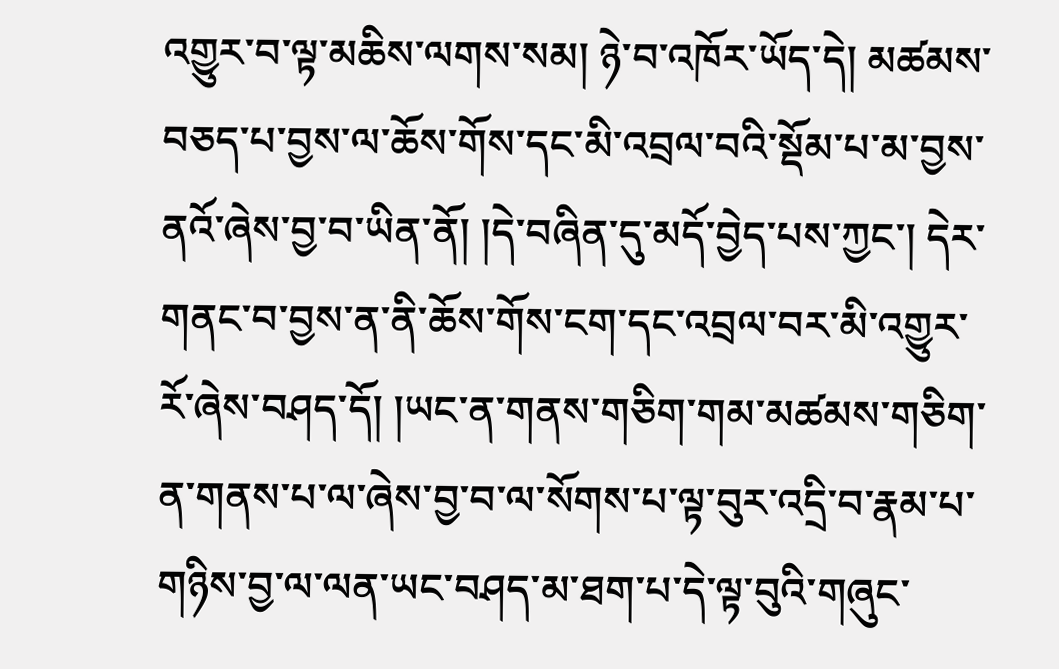འགྱུར་བ་ལྟ་མཆིས་ལགས་སམ། ཉེ་བ་འཁོར་ཡོད་དེ། མཚམས་བཅད་པ་བྱས་ལ་ཆོས་གོས་དང་མི་འབྲལ་བའི་སྡོམ་པ་མ་བྱས་ནའོ་ཞེས་བྱ་བ་ཡིན་ནོ། །དེ་བཞིན་དུ་མདོ་བྱེད་པས་ཀྱང་། དེར་གནང་བ་བྱས་ན་ནི་ཆོས་གོས་ངག་དང་འབྲལ་བར་མི་འགྱུར་རོ་ཞེས་བཤད་དོ། །ཡང་ན་གནས་གཅིག་གམ་མཚམས་གཅིག་ན་གནས་པ་ལ་ཞེས་བྱ་བ་ལ་སོགས་པ་ལྟ་བུར་འདྲི་བ་རྣམ་པ་
གཉིས་བྱ་ལ་ལན་ཡང་བཤད་མ་ཐག་པ་དེ་ལྟ་བུའི་གཞུང་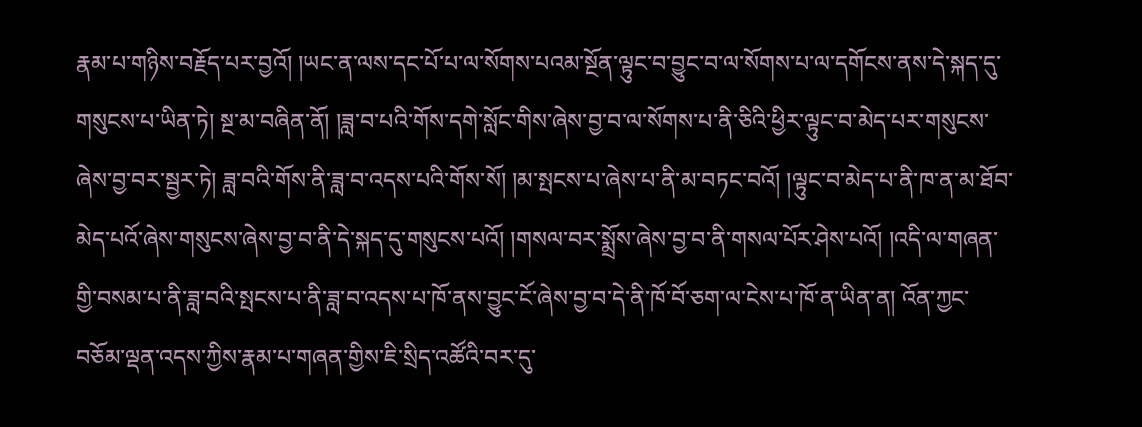རྣམ་པ་གཉིས་བརྗོད་པར་བྱའོ། །ཡང་ན་ལས་དང་པོ་པ་ལ་སོགས་པའམ་སྔོན་ལྟུང་བ་བྱུང་བ་ལ་སོགས་པ་ལ་དགོངས་ནས་དེ་སྐད་དུ་གསུངས་པ་ཡིན་ཏེ། སྔ་མ་བཞིན་ནོ། །ཟླ་བ་པའི་གོས་དགེ་སློང་གིས་ཞེས་བྱ་བ་ལ་སོགས་པ་ནི་ཅིའི་ཕྱིར་ལྟུང་བ་མེད་པར་གསུངས་ཞེས་བྱ་བར་སྦྱར་ཏེ། ཟླ་བའི་གོས་ནི་ཟླ་བ་འདས་པའི་གོས་སོ། །མ་སྤངས་པ་ཞེས་པ་ནི་མ་བཏང་བའོ། །ལྟུང་བ་མེད་པ་ནི་ཁ་ན་མ་ཐོབ་མེད་པའོ་ཞེས་གསུངས་ཞེས་བྱ་བ་ནི་དེ་སྐད་དུ་གསུངས་པའོ། །གསལ་བར་སྨྲོས་ཞེས་བྱ་བ་ནི་གསལ་པོར་ཤེས་པའོ། །འདི་ལ་གཞན་གྱི་བསམ་པ་ནི་ཟླ་བའི་སྤངས་པ་ནི་ཟླ་བ་འདས་པ་ཁོ་ནས་བྱུང་ངོ་ཞེས་བྱ་བ་དེ་ནི་ཁོ་བོ་ཅག་ལ་ངེས་པ་ཁོ་ན་ཡིན་ན། འོན་ཀྱང་བཅོམ་ལྡན་འདས་ཀྱིས་རྣམ་པ་གཞན་གྱིས་ཇི་སྲིད་འཚོའི་བར་དུ་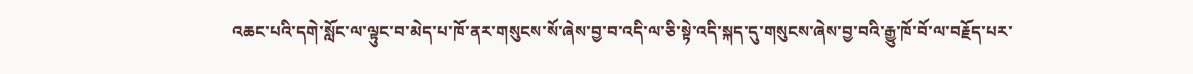འཆང་པའི་དགེ་སློང་ལ་ལྟུང་བ་མེད་པ་ཁོ་ནར་གསུངས་སོ་ཞེས་བྱ་བ་འདི་ལ་ཅི་སྟེ་འདི་སྐད་དུ་གསུངས་ཞེས་བྱ་བའི་རྒྱུ་ཁོ་བོ་ལ་བརྗོད་པར་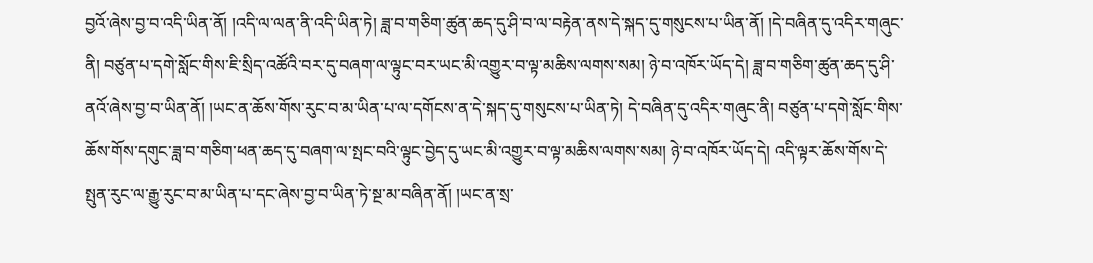བྱའོ་ཞེས་བྱ་བ་འདི་ཡིན་ནོ། །འདི་ལ་ལན་ནི་འདི་ཡིན་ཏེ། ཟླ་བ་གཅིག་ཚུན་ཆད་དུ་ཤི་བ་ལ་བརྟེན་ནས་དེ་སྐད་དུ་གསུངས་པ་ཡིན་ནོ། །དེ་བཞིན་དུ་འདིར་གཞུང་ནི། བཙུན་པ་དགེ་སློང་གིས་ཇི་སྲིད་འཚོའི་བར་དུ་བཞག་ལ་ལྟུང་བར་ཡང་མི་འགྱུར་བ་ལྟ་མཆིས་ལགས་སམ། ཉེ་བ་འཁོར་ཡོད་དེ། ཟླ་བ་གཅིག་ཚུན་ཆད་དུ་ཤི་ནའོ་ཞེས་བྱ་བ་ཡིན་ནོ། །ཡང་ན་ཆོས་གོས་རུང་བ་མ་ཡིན་པ་ལ་དགོངས་ན་དེ་སྐད་དུ་གསུངས་པ་ཡིན་ཏེ། དེ་བཞིན་དུ་འདིར་གཞུང་ནི། བཙུན་པ་དགེ་སློང་གིས་ཆོས་གོས་དགུང་ཟླ་བ་གཅིག་ཕན་ཆད་དུ་བཞག་ལ་སྤང་བའི་ལྟུང་བྱེད་དུ་ཡང་མི་འགྱུར་བ་ལྟ་མཆིས་ལགས་སམ། ཉེ་བ་འཁོར་ཡོད་དེ། འདི་ལྟར་ཆོས་གོས་དེ་སྤུན་རུང་ལ་རྒྱུ་རུང་བ་མ་ཡིན་པ་དང་ཞེས་བྱ་བ་ཡིན་ཏེ་སྔ་མ་བཞིན་ནོ། །ཡང་ན་སྲ་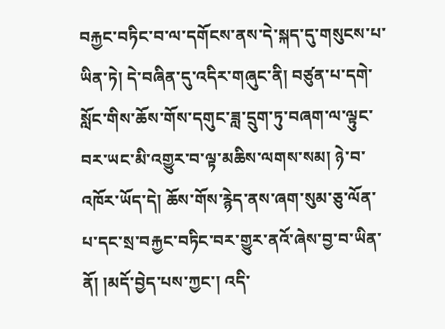བརྐྱང་བཏིང་བ་ལ་དགོངས་ནས་དེ་སྐད་དུ་གསུངས་པ་ཡིན་ཏེ། དེ་བཞིན་དུ་འདིར་གཞུང་ནི། བཙུན་པ་དགེ་སློང་གིས་ཆོས་གོས་དགུང་ཟླ་དྲུག་ཏུ་བཞག་ལ་ལྟུང་བར་ཡང་མི་འགྱུར་བ་ལྟ་མཆིས་ལགས་སམ། ཉེ་བ་འཁོར་ཡོད་དེ། ཆོས་གོས་རྙེད་ནས་ཞག་སུམ་ཅུ་ལོན་པ་དང་སྲ་བརྐྱང་བཏིང་བར་གྱུར་ནའོ་ཞེས་བྱ་བ་ཡིན་ནོ། །མདོ་བྱེད་པས་ཀྱང་། འདི་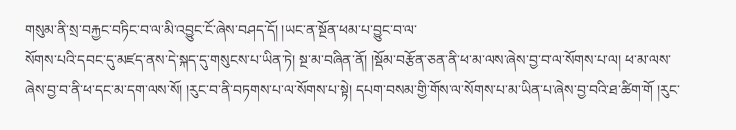གསུམ་ནི་སྲ་བརྐྱང་བཏིང་བ་ལ་མི་འབྱུང་ངོ་ཞེས་བཤད་དོ། །ཡང་ན་སྔོན་ཕམ་པ་བྱུང་བ་ལ་
སོགས་པའི་དབང་དུ་མཛད་ནས་དེ་སྐད་དུ་གསུངས་པ་ཡིན་ཏེ། སྔ་མ་བཞིན་ནོ། །སྡོམ་བརྩོན་ཅན་ནི་ཕ་མ་ལས་ཞེས་བྱ་བ་ལ་སོགས་པ་ལ། ཕ་མ་ལས་ཞེས་བྱ་བ་ནི་ཕ་དང་མ་དག་ལས་སོ། །རུང་བ་ནི་བཏགས་པ་ལ་སོགས་པ་སྟེ། དཔག་བསམ་གྱི་གོས་ལ་སོགས་པ་མ་ཡིན་པ་ཞེས་བྱ་བའི་ཐ་ཚིག་གོ །རུང་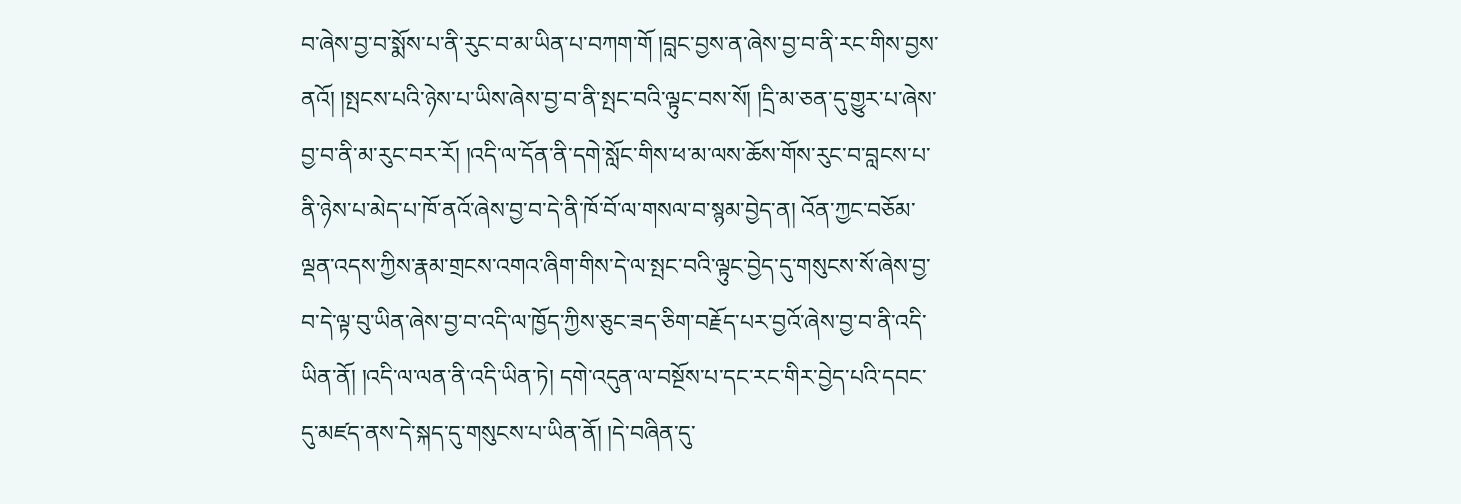བ་ཞེས་བྱ་བ་སྨོས་པ་ནི་རུང་བ་མ་ཡིན་པ་བཀག་གོ །བླང་བྱས་ན་ཞེས་བྱ་བ་ནི་རང་གིས་བྱས་ནའོ། །སྤངས་པའི་ཉེས་པ་ཡིས་ཞེས་བྱ་བ་ནི་སྤང་བའི་ལྟུང་བས་སོ། །དྲི་མ་ཅན་དུ་གྱུར་པ་ཞེས་བྱ་བ་ནི་མ་རུང་བར་རོ། །འདི་ལ་དོན་ནི་དགེ་སློང་གིས་ཕ་མ་ལས་ཆོས་གོས་རུང་བ་བླངས་པ་ནི་ཉེས་པ་མེད་པ་ཁོ་ནའོ་ཞེས་བྱ་བ་དེ་ནི་ཁོ་བོ་ལ་གསལ་བ་སྙམ་བྱེད་ན། འོན་ཀྱང་བཅོམ་ལྡན་འདས་ཀྱིས་རྣམ་གྲངས་འགའ་ཞིག་གིས་དེ་ལ་སྤང་བའི་ལྟུང་བྱེད་དུ་གསུངས་སོ་ཞེས་བྱ་བ་དེ་ལྟ་བུ་ཡིན་ཞེས་བྱ་བ་འདི་ལ་ཁྱོད་ཀྱིས་ཅུང་ཟད་ཅིག་བརྗོད་པར་བྱའོ་ཞེས་བྱ་བ་ནི་འདི་ཡིན་ནོ། །འདི་ལ་ལན་ནི་འདི་ཡིན་ཏེ། དགེ་འདུན་ལ་བསྔོས་པ་དང་རང་གིར་བྱེད་པའི་དབང་དུ་མཛད་ནས་དེ་སྐད་དུ་གསུངས་པ་ཡིན་ནོ། །དེ་བཞིན་དུ་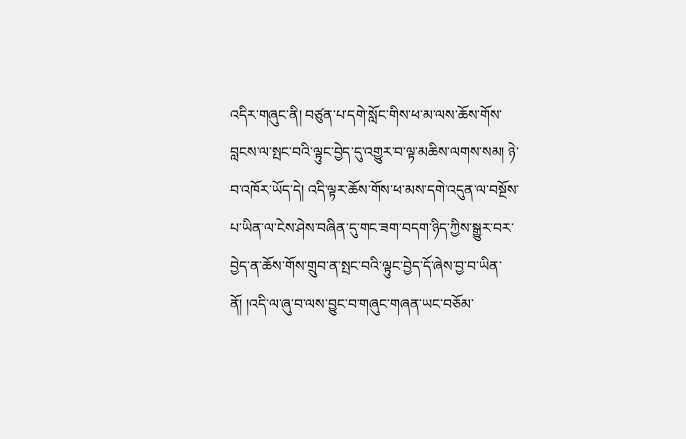འདིར་གཞུང་ནི། བཙུན་པ་དགེ་སློང་གིས་ཕ་མ་ལས་ཆོས་གོས་བླངས་ལ་སྤང་བའི་ལྟུང་བྱེད་དུ་འགྱུར་བ་ལྟ་མཆིས་ལགས་སམ། ཉེ་བ་འཁོར་ཡོད་དེ། འདི་ལྟར་ཆོས་གོས་ཕ་མས་དགེ་འདུན་ལ་བསྔོས་པ་ཡིན་ལ་ངེས་ཤེས་བཞིན་དུ་གང་ཟག་བདག་ཉིད་ཀྱིས་སྒྱུར་བར་བྱེད་ན་ཆོས་གོས་གྲུབ་ན་སྤང་བའི་ལྟུང་བྱེད་དོ་ཞེས་བྱ་བ་ཡིན་ནོ། །འདི་ལ་ཞུ་བ་ལས་བྱུང་བ་གཞུང་གཞན་ཡང་བཅོམ་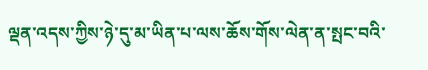ལྡན་འདས་ཀྱིས་ཉེ་དུ་མ་ཡིན་པ་ལས་ཆོས་གོས་ལེན་ན་སྤང་བའི་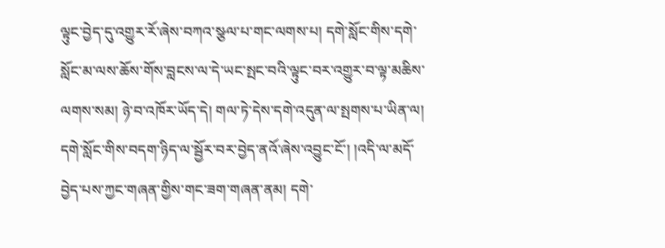ལྟུང་བྱེད་དུ་འགྱུར་རོ་ཞེས་བཀའ་སྩལ་པ་གང་ལགས་པ། དགེ་སློང་གིས་དགེ་སློང་མ་ལས་ཆོས་གོས་བླངས་ལ་དེ་ཡང་སྤང་བའི་ལྟུང་བར་འགྱུར་བ་ལྟ་མཆིས་ལགས་སམ། ཉེ་བ་འཁོར་ཡོད་དེ། གལ་ཏེ་དེས་དགེ་འདུན་ལ་སྤགས་པ་ཡིན་ལ། དགེ་སློང་གིས་བདག་ཉིད་ལ་སྦྱོར་བར་བྱེད་ནའོ་ཞེས་འབྱུང་ངོ་། །འདི་ལ་མདོ་བྱེད་པས་ཀྱང་གཞན་གྱིས་གང་ཟག་གཞན་ནམ། དགེ་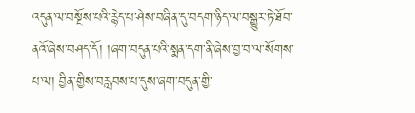འདུན་ལ་བསྔོས་པའི་རྙེད་པ་ཤེས་བཞིན་དུ་བདག་ཉིད་ལ་བསྒྱུར་ཏེ་ཐོབ་ནའོ་ཞེས་བཤད་དོ། །ཞག་བདུན་པའི་སྨན་དག་ནི་ཞེས་བྱ་བ་ལ་སོགས་པ་ལ། བྱིན་གྱིས་བརླབས་པ་དུས་ཞག་བདུན་གྱི་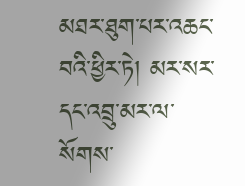མཐར་ཐུག་པར་འཆང་བའི་ཕྱིར་ཏེ། མར་སར་དང་འབྲུ་མར་ལ་སོགས་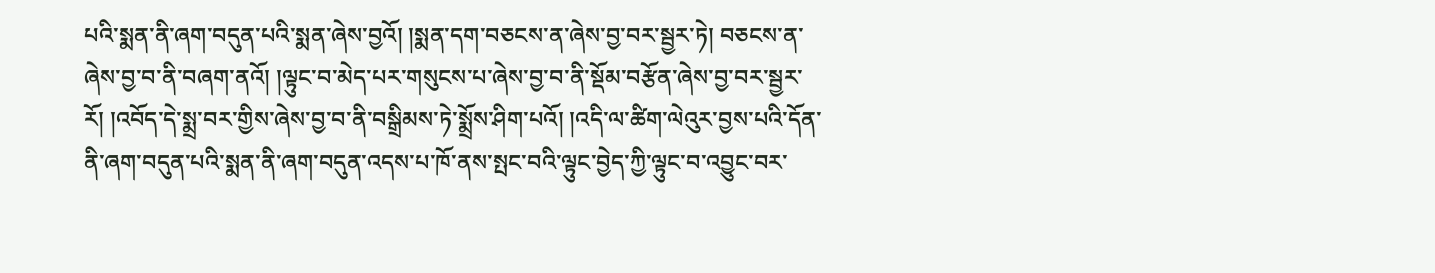པའི་སྨན་ནི་ཞག་བདུན་པའི་སྨན་ཞེས་བྱའོ། །སྨན་དག་བཅངས་ན་ཞེས་བྱ་བར་སྦྱར་ཏེ། བཅངས་ན་ཞེས་བྱ་བ་ནི་བཞག་ནའོ། །ལྟུང་བ་མེད་པར་གསུངས་པ་ཞེས་བྱ་བ་ནི་སྡོམ་བརྩོན་ཞེས་བྱ་བར་སྦྱར་རོ། །འབོད་དེ་སྨྲ་བར་གྱིས་ཞེས་བྱ་བ་ནི་བསྒྲིམས་ཏེ་སྨྲོས་ཤིག་པའོ། །འདི་ལ་ཚིག་ལེའུར་བྱས་པའི་དོན་ནི་ཞག་བདུན་པའི་སྨན་ནི་ཞག་བདུན་འདས་པ་ཁོ་ནས་སྤང་བའི་ལྟུང་བྱེད་ཀྱི་ལྟུང་བ་འབྱུང་བར་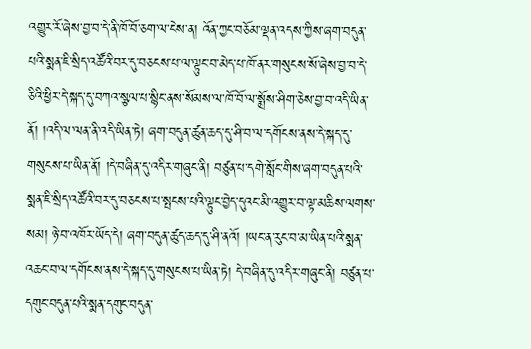འགྱུར་རོ་ཞེས་བྱ་བ་དེ་ནི་ཁོ་བོ་ཅག་ལ་ངེས་ན། འོན་ཀྱང་བཅོམ་ལྡན་འདས་ཀྱིས་ཞག་བདུན་པའི་སྨན་ཇི་སྲིད་འཚོའི་བར་དུ་བཅངས་པ་ལ་ལྟུང་བ་མེད་པ་ཁོ་ནར་གསུངས་སོ་ཞེས་བྱ་བ་དེ་ཅིའི་ཕྱིར་དེ་སྐད་དུ་བཀའ་སྩལ་པ་སྙིང་ནས་སོམས་ལ་ཁོ་བོ་ལ་སྨྲོས་ཤིག་ཅེས་བྱ་བ་འདི་ཡིན་ནོ། །འདི་ལ་ལན་ནི་འདི་ཡིན་ཏེ། ཞག་བདུན་ཚུན་ཆད་དུ་ཤི་བ་ལ་དགོངས་ནས་དེ་སྐད་དུ་གསུངས་པ་ཡིན་ནོ། །དེ་བཞིན་དུ་འདིར་གཞུང་ནི། བཙུན་པ་དགེ་སློང་གིས་ཞག་བདུན་པའི་སྨན་ཇི་སྲིད་འཚོའི་བར་དུ་བཅངས་པ་སྤངས་པའི་ལྟུང་བྱེད་དུའང་མི་འགྱུར་བ་ལྟ་མཆིས་ལགས་སམ། ཉེ་བ་འཁོར་ཡོད་དེ། ཞག་བདུན་ཚུད་ཆད་དུ་ཤི་ནའོ། །ཡང་ན་རུང་བ་མ་ཡིན་པའི་སྨན་འཆང་བ་ལ་དགོངས་ནས་དེ་སྐད་དུ་གསུངས་པ་ཡིན་ཏེ། དེ་བཞིན་དུ་འདིར་གཞུང་ནི། བཙུན་པ་དགུང་བདུན་པའི་སྨན་དགུང་བདུན་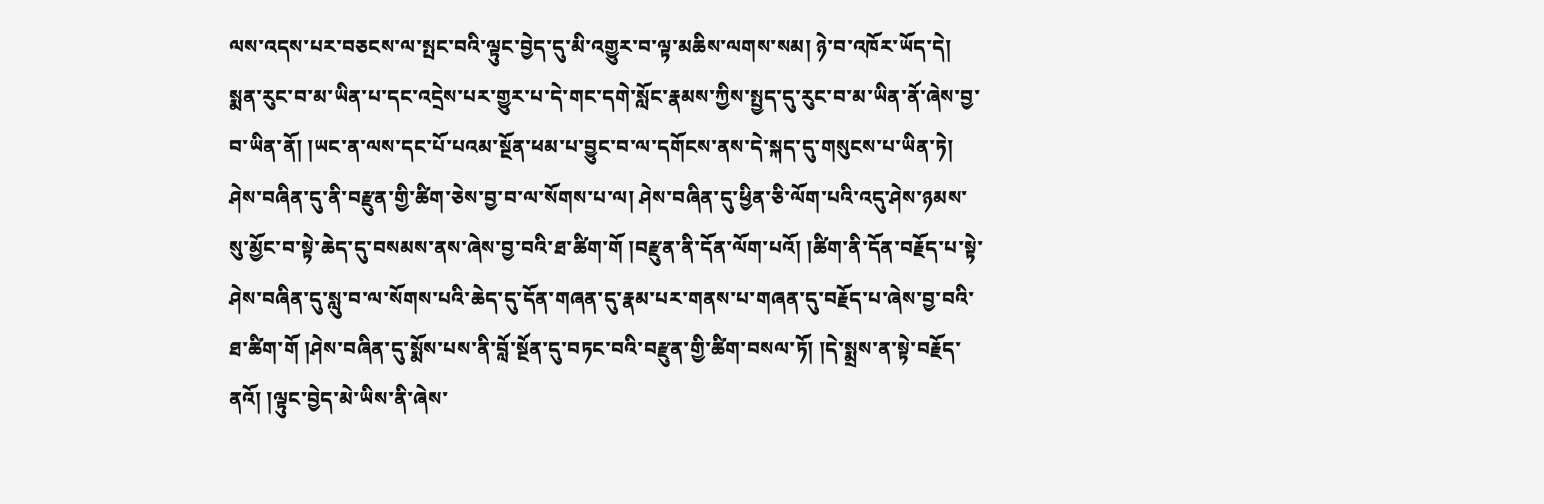ལས་འདས་པར་བཅངས་ལ་སྤང་བའི་ལྟུང་བྱེད་དུ་མི་འགྱུར་བ་ལྟ་མཆིས་ལགས་སམ། ཉེ་བ་འཁོར་ཡོད་དེ། སྨན་རུང་བ་མ་ཡིན་པ་དང་འདྲེས་པར་གྱུར་པ་དེ་གང་དགེ་སློང་རྣམས་ཀྱིས་སྤྱད་དུ་རུང་བ་མ་ཡིན་ནོ་ཞེས་བྱ་བ་ཡིན་ནོ། །ཡང་ན་ལས་དང་པོ་པའམ་སྔོན་ཕམ་པ་བྱུང་བ་ལ་དགོངས་ནས་དེ་སྐད་དུ་གསུངས་པ་ཡིན་ཏེ། ཤེས་བཞིན་དུ་ནི་བརྫུན་གྱི་ཚིག་ཅེས་བྱ་བ་ལ་སོགས་པ་ལ། ཤེས་བཞིན་དུ་ཕྱིན་ཅི་ལོག་པའི་འདུ་ཤེས་ཉམས་སུ་མྱོང་བ་སྟེ་ཆེད་དུ་བསམས་ནས་ཞེས་བྱ་བའི་ཐ་ཚིག་གོ །བརྫུན་ནི་དོན་ལོག་པའོ། །ཚིག་ནི་དོན་བརྗོད་པ་སྟེ་ཤེས་བཞིན་དུ་སླུ་བ་ལ་སོགས་པའི་ཆེད་དུ་དོན་གཞན་དུ་རྣམ་པར་གནས་པ་གཞན་དུ་བརྗོད་པ་ཞེས་བྱ་བའི་ཐ་ཚིག་གོ །ཤེས་བཞིན་དུ་སྨོས་པས་ནི་བློ་སྔོན་དུ་བཏང་བའི་བརྫུན་གྱི་ཚིག་བསལ་ཏོ། །དེ་སྨྲས་ན་སྟེ་བརྗོད་ནའོ། །ལྟུང་བྱེད་མེ་ཡིས་ནི་ཞེས་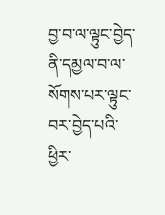བྱ་བ་ལ་ལྟུང་བྱེད་ནི་དམྱལ་བ་ལ་སོགས་པར་ལྟུང་བར་བྱེད་པའི་
ཕྱིར་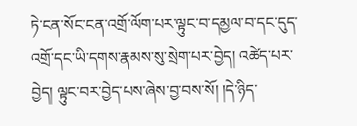ཏེ་ངན་སོང་ངན་འགྲོ་ལོག་པར་ལྟུང་བ་དམྱལ་བ་དང་དུད་འགྲོ་དང་ཡི་དགས་རྣམས་སུ་སྲེག་པར་བྱེད། འཚེད་པར་བྱེད། ལྟུང་བར་བྱེད་པས་ཞེས་བྱ་བས་སོ། །དེ་ཉིད་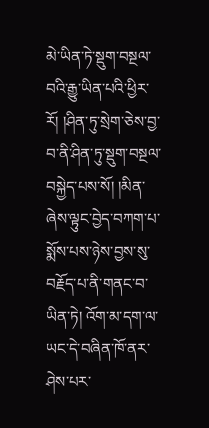མེ་ཡིན་ཏེ་སྡུག་བསྔལ་བའི་རྒྱུ་ཡིན་པའི་ཕྱིར་རོ། །ཤིན་ཏུ་སྲེག་ཅེས་བྱ་བ་ནི་ཤིན་ཏུ་སྡུག་བསྔལ་བསྐྱེད་པས་སོ། །མིན་ཞེས་ལྟུང་བྱེད་བཀག་པ་སྨོས་པས་ཉེས་བྱས་སུ་བརྗོད་པ་ནི་གནང་བ་ཡིན་ཏེ། འོག་མ་དག་ལ་ཡང་དེ་བཞིན་ཁོ་ནར་ཤེས་པར་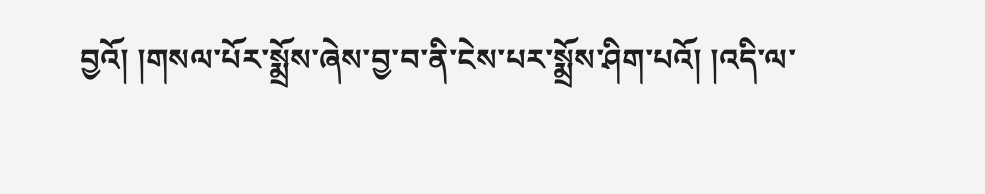བྱའོ། །གསལ་པོར་སྨྲོས་ཞེས་བྱ་བ་ནི་ངེས་པར་སྨྲོས་ཤིག་པའོ། །འདི་ལ་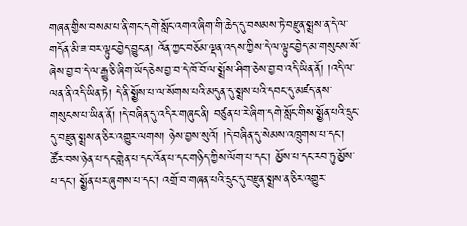གཞན་གྱིས་བསམ་པ་ནི་གང་དགེ་སློང་འགའ་ཞིག་གི་ཆེད་དུ་བསམས་ཏེ་བརྫུན་སྨྲས་ན་དེ་ལ་གདོན་མི་ཟ་བར་ལྟུང་བྱེད་བྱུང་ན། འོན་ཀྱང་བཅོམ་ལྡན་འདས་ཀྱིས་དེ་ལ་ལྟུང་བྱེད་མ་གསུངས་སོ་ཞེས་བྱ་བ་དེ་ལ་རྒྱུ་ཅི་ཞིག་ཡོད་ཅེས་བྱ་བ་དེ་ཁོ་བོ་ལ་སྨྲོས་ཤིག་ཅེས་བྱ་བ་འདི་ཡིན་ནོ། །འདི་ལ་ལན་ནི་འདི་ཡིན་ཏེ། དེ་ནི་སྨྱོས་པ་ལ་སོགས་པའི་མདུན་དུ་སྨྲས་པའི་དབང་དུ་མཛད་ནས་གསུངས་པ་ཡིན་ནོ། །དེ་བཞིན་དུ་འདིར་གཞུང་ནི། བཙུན་པ་རེ་ཞིག་དགེ་སློང་གིས་སྨྱོན་པའི་དྲུང་དུ་བརྫུན་སྨྲས་ན་ཅིར་འགྱུར་ལགས། ཉེས་བྱས་སུའོ། །དེ་བཞིན་དུ་སེམས་འཁྲུགས་པ་དང་། ཚོར་བས་ཉེན་པ་དང་གླེན་པ་དང་འོན་པ་དང་གཉིད་ཀྱིས་ལོག་པ་དང་། མྱོས་པ་དང་རབ་ཏུ་མྱོས་པ་དང་། སྨྱོན་པར་ཞུགས་པ་དང་། འགྲོ་བ་གཞན་པའི་དྲུང་དུ་བརྫུན་སྨྲས་ན་ཅིར་འགྱུར་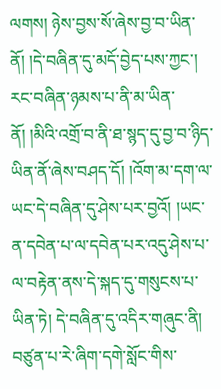ལགས། ཉེས་བྱས་སོ་ཞེས་བྱ་བ་ཡིན་ནོ། །དེ་བཞིན་དུ་མདོ་བྱེད་པས་ཀྱང་། རང་བཞིན་ཉམས་པ་ནི་མ་ཡིན་ནོ། །མིའི་འགྲོ་བ་ནི་ཐ་སྙད་དུ་བྱ་བ་ཉིད་ཡིན་ནོ་ཞེས་བཤད་དོ། །འོག་མ་དག་ལ་ཡང་དེ་བཞིན་དུ་ཤེས་པར་བྱའོ། །ཡང་ན་དབེན་པ་ལ་དབེན་པར་འདུ་ཤེས་པ་ལ་བརྟེན་ནས་དེ་སྐད་དུ་གསུངས་པ་ཡིན་ཏེ། དེ་བཞིན་དུ་འདིར་གཞུང་ནི། བཙུན་པ་རེ་ཞིག་དགེ་སློང་གིས་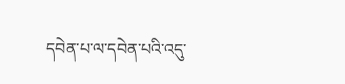དབེན་པ་ལ་དབེན་པའི་འདུ་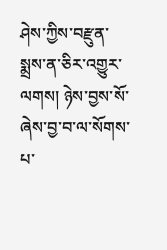ཤེས་ཀྱིས་བརྫུན་སྨྲས་ན་ཅིར་འགྱུར་ལགས། ཉེས་བྱས་སོ་ཞེས་བྱ་བ་ལ་སོགས་པ་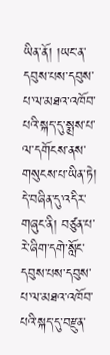ཡིན་ནོ། །ཡང་ན་དབུས་པས་དབུས་པ་ལ་མཐའ་འཁོབ་པའི་སྐད་དུ་སྨྲས་པ་ལ་དགོངས་ནས་གསུངས་པ་ཡིན་ཏེ། དེ་བཞིན་དུ་འདིར་གཞུང་ནི། བཙུན་པ་རེ་ཞིག་དགེ་སློང་དབུས་པས་དབུས་པ་ལ་མཐའ་འཁོབ་པའི་སྐད་དུ་བརྫུན་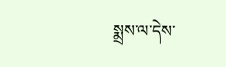སྨྲས་ལ་དེས་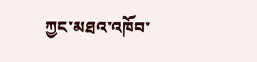ཀྱང་མཐའ་འཁོབ་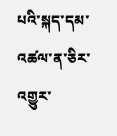པའི་སྐད་དམ་འཚལ་ན་ཅིར་འགྱུར་